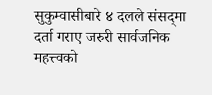सुकुम्वासीबारे ४ दलले संसद्‌मा दर्ता गराए जरुरी सार्वजनिक महत्त्वको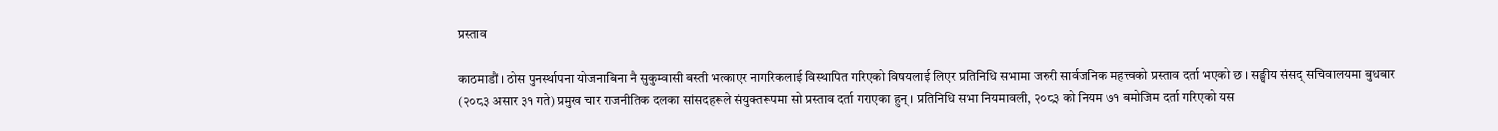प्रस्ताव

काठमाडौं । ठोस पुनर्स्थापना योजनाबिना नै सुकुम्वासी बस्ती भत्काएर नागरिकलाई विस्थापित गरिएको विषयलाई लिएर प्रतिनिधि सभामा जरुरी सार्वजनिक महत्त्वको प्रस्ताव दर्ता भएको छ । सङ्घीय संसद् सचिवालयमा बुधबार (२०८३ असार ३१ गते) प्रमुख चार राजनीतिक दलका सांसदहरूले संयुक्तरूपमा सो प्रस्ताव दर्ता गराएका हुन् । प्रतिनिधि सभा नियमावली, २०८३ को नियम ७१ बमोजिम दर्ता गरिएको यस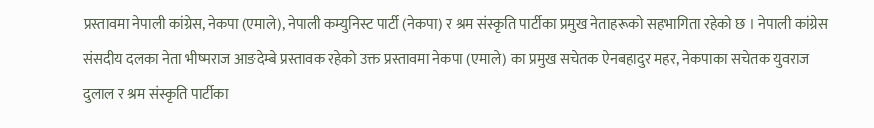प्रस्तावमा नेपाली कांग्रेस, नेकपा (एमाले), नेपाली कम्युनिस्ट पार्टी (नेकपा) र श्रम संस्कृति पार्टीका प्रमुख नेताहरूको सहभागिता रहेको छ । नेपाली कांग्रेस संसदीय दलका नेता भीष्मराज आङदेम्बे प्रस्तावक रहेको उक्त प्रस्तावमा नेकपा (एमाले) का प्रमुख सचेतक ऐनबहादुर महर, नेकपाका सचेतक युवराज दुलाल र श्रम संस्कृति पार्टीका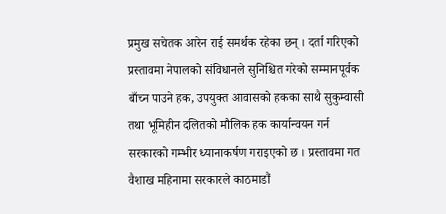प्रमुख सचेतक आरेन राई समर्थक रहेका छन् । दर्ता गरिएको प्रस्तावमा नेपालको संविधानले सुनिश्चित गरेको सम्मानपूर्वक बाँच्न पाउने हक, उपयुक्त आवासको हकका साथै सुकुम्वासी तथा भूमिहीन दलितको मौलिक हक कार्यान्वयन गर्न सरकारको गम्भीर ध्यानाकर्षण गराइएको छ । प्रस्तावमा गत वैशाख महिनामा सरकारले काठमाडौं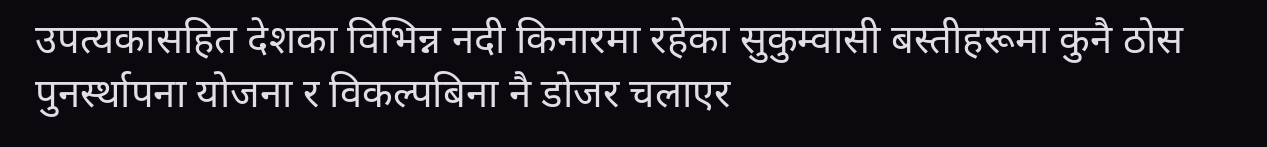उपत्यकासहित देशका विभिन्न नदी किनारमा रहेका सुकुम्वासी बस्तीहरूमा कुनै ठोस पुनर्स्थापना योजना र विकल्पबिना नै डोजर चलाएर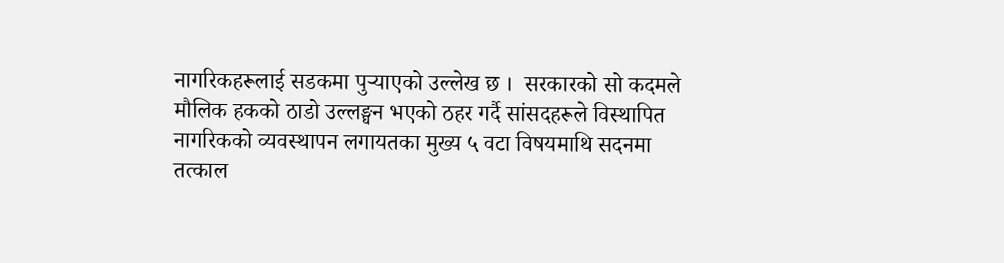नागरिकहरूलाई सडकमा पुर्‍याएको उल्लेख छ ।  सरकारको सो कदमले मौलिक हकको ठाडो उल्लङ्घन भएको ठहर गर्दै सांसदहरूले विस्थापित नागरिकको व्यवस्थापन लगायतका मुख्य ५ वटा विषयमाथि सदनमा तत्काल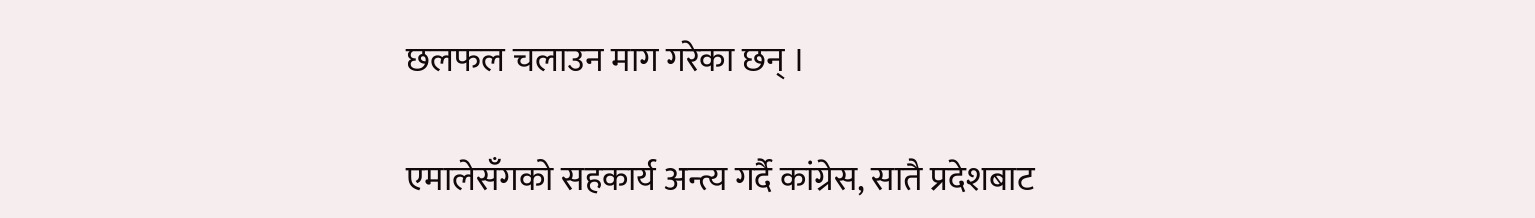छलफल चलाउन माग गरेका छन् ।

एमालेसँगको सहकार्य अन्त्य गर्दै कांग्रेस, सातै प्रदेशबाट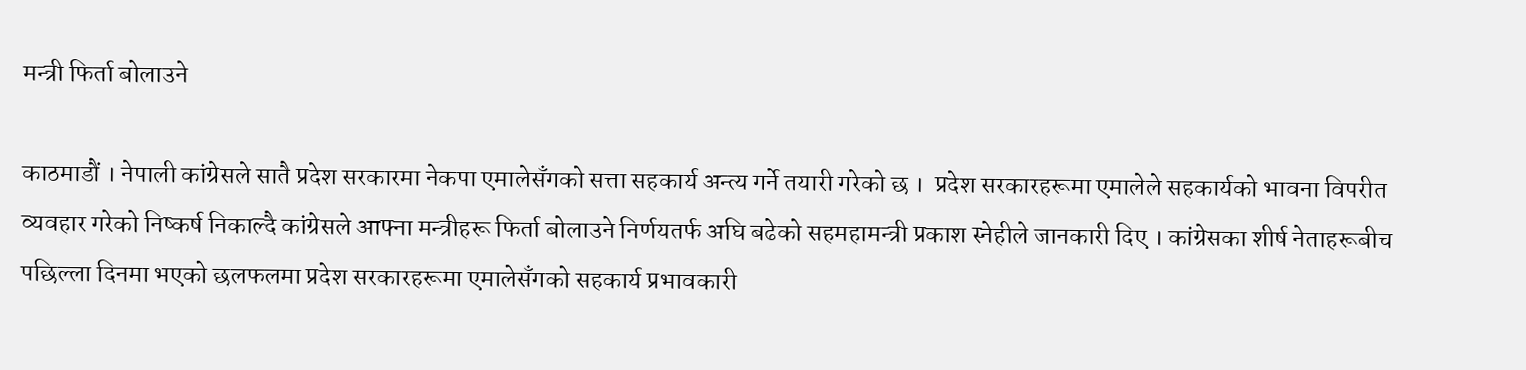मन्त्री फिर्ता बोलाउने

काठमाडौं । नेपाली कांग्रेसले सातै प्रदेश सरकारमा नेकपा एमालेसँगको सत्ता सहकार्य अन्त्य गर्ने तयारी गरेको छ ।  प्रदेश सरकारहरूमा एमालेले सहकार्यको भावना विपरीत व्यवहार गरेको निष्कर्ष निकाल्दै कांग्रेसले आफ्ना मन्त्रीहरू फिर्ता बोलाउने निर्णयतर्फ अघि बढेको सहमहामन्त्री प्रकाश स्नेहीले जानकारी दिए । कांग्रेसका शीर्ष नेताहरूबीच पछिल्ला दिनमा भएको छलफलमा प्रदेश सरकारहरूमा एमालेसँगको सहकार्य प्रभावकारी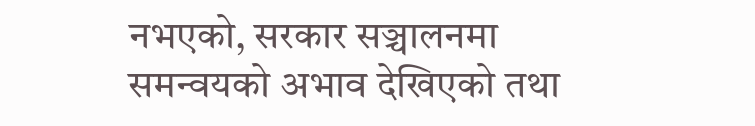नभएको, सरकार सञ्चालनमा समन्वयको अभाव देखिएको तथा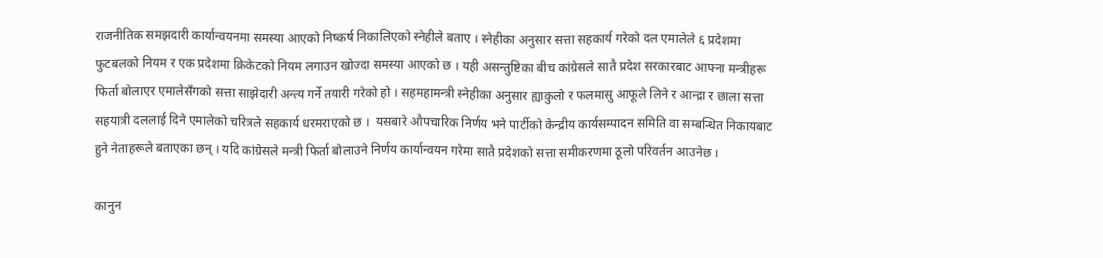राजनीतिक समझदारी कार्यान्वयनमा समस्या आएको निष्कर्ष निकालिएको स्नेहीले बताए । स्नेहीका अनुसार सत्ता सहकार्य गरेको दल एमालेले ६ प्रदेशमा फुटबलको नियम र एक प्रदेशमा क्रिकेटको नियम लगाउन खोज्दा समस्या आएको छ । यही असन्तुष्टिका बीच कांग्रेसले सातै प्रदेश सरकारबाट आफ्ना मन्त्रीहरू फिर्ता बोलाएर एमालेसँगको सत्ता साझेदारी अन्त्य गर्ने तयारी गरेको हो । सहमहामन्त्री स्नेहीका अनुसार ह्याकुलो र फलमासु आफूले लिने र आन्द्रा र छाला सत्ता सहयात्री दललाई दिने एमालेको चरित्रले सहकार्य धरमराएको छ ।  यसबारे औपचारिक निर्णय भने पार्टीको केन्द्रीय कार्यसम्पादन समिति वा सम्बन्धित निकायबाट हुने नेताहरूले बताएका छन् । यदि कांग्रेसले मन्त्री फिर्ता बोलाउने निर्णय कार्यान्वयन गरेमा सातै प्रदेशको सत्ता समीकरणमा ठूलो परिवर्तन आउनेछ ।

कानुन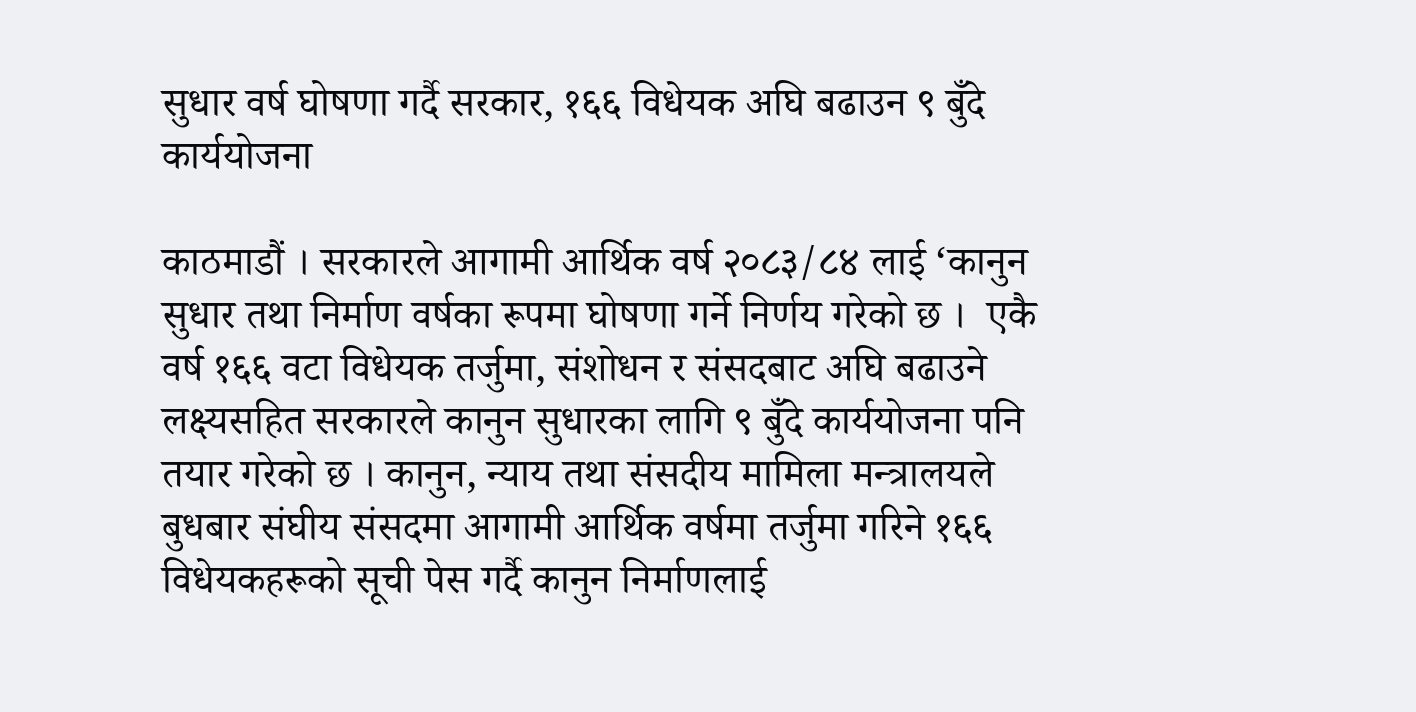सुधार वर्ष घोषणा गर्दै सरकार, १६६ विधेयक अघि बढाउन ९ बुँदे कार्ययोजना

काठमाडौं । सरकारले आगामी आर्थिक वर्ष २०८३/८४ लाई ‘कानुन सुधार तथा निर्माण वर्षका रूपमा घोषणा गर्ने निर्णय गरेको छ ।  एकै वर्ष १६६ वटा विधेयक तर्जुमा, संशोधन र संसदबाट अघि बढाउने लक्ष्यसहित सरकारले कानुन सुधारका लागि ९ बुँदे कार्ययोजना पनि तयार गरेको छ । कानुन, न्याय तथा संसदीय मामिला मन्त्रालयले बुधबार संघीय संसदमा आगामी आर्थिक वर्षमा तर्जुमा गरिने १६६ विधेयकहरूको सूची पेस गर्दै कानुन निर्माणलाई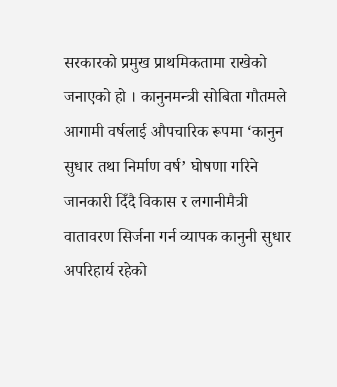सरकारको प्रमुख प्राथमिकतामा राखेको जनाएको हो । कानुनमन्त्री सोबिता गौतमले आगामी वर्षलाई औपचारिक रूपमा ‘कानुन सुधार तथा निर्माण वर्ष’ घोषणा गरिने जानकारी दिँदै विकास र लगानीमैत्री वातावरण सिर्जना गर्न व्यापक कानुनी सुधार अपरिहार्य रहेको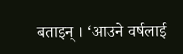बताइन् । ‘आउने वर्षलाई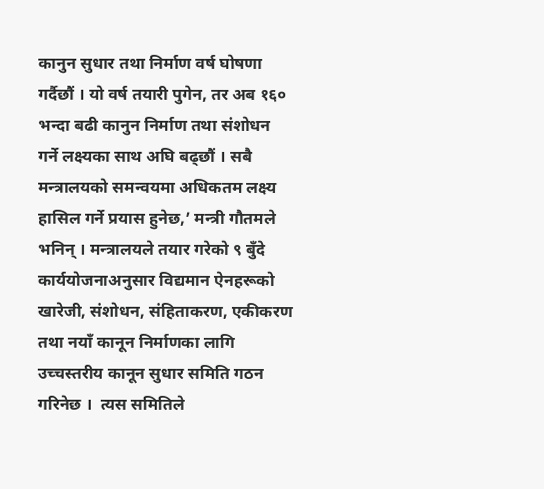कानुन सुधार तथा निर्माण वर्ष घोषणा गर्दैछौं । यो वर्ष तयारी पुगेन, तर अब १६० भन्दा बढी कानुन निर्माण तथा संशोधन गर्ने लक्ष्यका साथ अघि बढ्छौं । सबै मन्त्रालयको समन्वयमा अधिकतम लक्ष्य हासिल गर्ने प्रयास हुनेछ,’ मन्त्री गौतमले भनिन् । मन्त्रालयले तयार गरेको ९ बुँदे कार्ययोजनाअनुसार विद्यमान ऐनहरूको खारेजी, संशोधन, संहिताकरण, एकीकरण तथा नयाँ कानून निर्माणका लागि उच्चस्तरीय कानून सुधार समिति गठन गरिनेछ ।  त्यस समितिले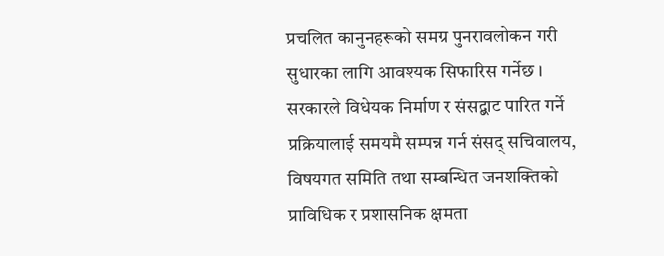प्रचलित कानुनहरूको समग्र पुनरावलोकन गरी सुधारका लागि आवश्यक सिफारिस गर्नेछ । सरकारले विधेयक निर्माण र संसद्बाट पारित गर्ने प्रक्रियालाई समयमै सम्पन्न गर्न संसद् सचिवालय, विषयगत समिति तथा सम्बन्धित जनशक्तिको प्राविधिक र प्रशासनिक क्षमता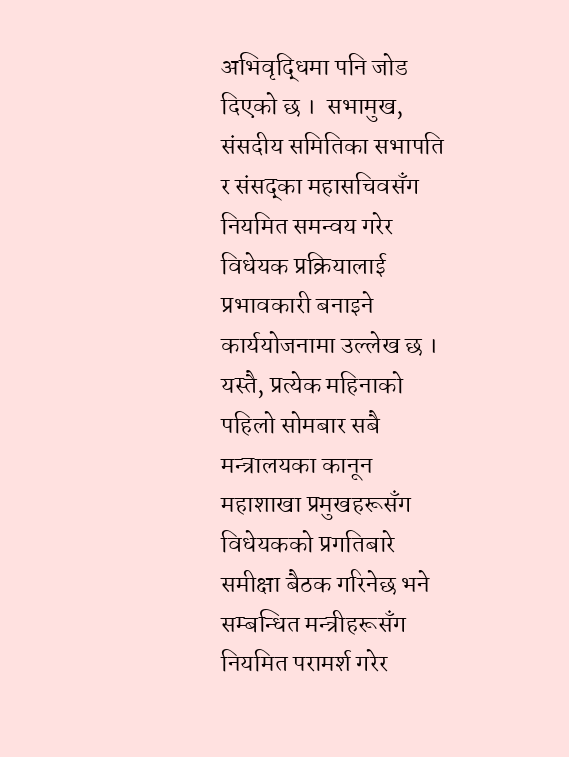अभिवृद्धिमा पनि जोड दिएको छ ।  सभामुख, संसदीय समितिका सभापति र संसद्का महासचिवसँग नियमित समन्वय गरेर विधेयक प्रक्रियालाई प्रभावकारी बनाइने कार्ययोजनामा उल्लेख छ । यस्तै, प्रत्येक महिनाको पहिलो सोमबार सबै मन्त्रालयका कानून महाशाखा प्रमुखहरूसँग विधेयकको प्रगतिबारे समीक्षा बैठक गरिनेछ भने सम्बन्धित मन्त्रीहरूसँग नियमित परामर्श गरेर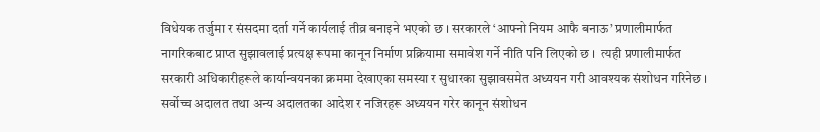विधेयक तर्जुमा र संसदमा दर्ता गर्ने कार्यलाई तीव्र बनाइने भएको छ । सरकारले ‘आफ्नो नियम आफै बनाऊ’ प्रणालीमार्फत नागरिकबाट प्राप्त सुझावलाई प्रत्यक्ष रूपमा कानून निर्माण प्रक्रियामा समावेश गर्ने नीति पनि लिएको छ ।  त्यही प्रणालीमार्फत सरकारी अधिकारीहरूले कार्यान्वयनका क्रममा देखाएका समस्या र सुधारका सुझावसमेत अध्ययन गरी आवश्यक संशोधन गरिनेछ । सर्वोच्च अदालत तथा अन्य अदालतका आदेश र नजिरहरू अध्ययन गरेर कानून संशोधन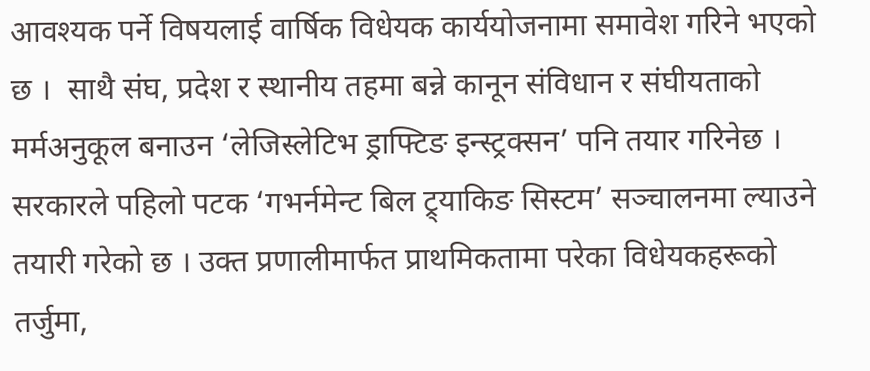आवश्यक पर्ने विषयलाई वार्षिक विधेयक कार्ययोजनामा समावेश गरिने भएको छ ।  साथै संघ, प्रदेश र स्थानीय तहमा बन्ने कानून संविधान र संघीयताको मर्मअनुकूल बनाउन ‘लेजिस्लेटिभ ड्राफ्टिङ इन्स्ट्रक्सन’ पनि तयार गरिनेछ । सरकारले पहिलो पटक ‘गभर्नमेन्ट बिल ट्र्याकिङ सिस्टम’ सञ्चालनमा ल्याउने तयारी गरेको छ । उक्त प्रणालीमार्फत प्राथमिकतामा परेका विधेयकहरूको तर्जुमा,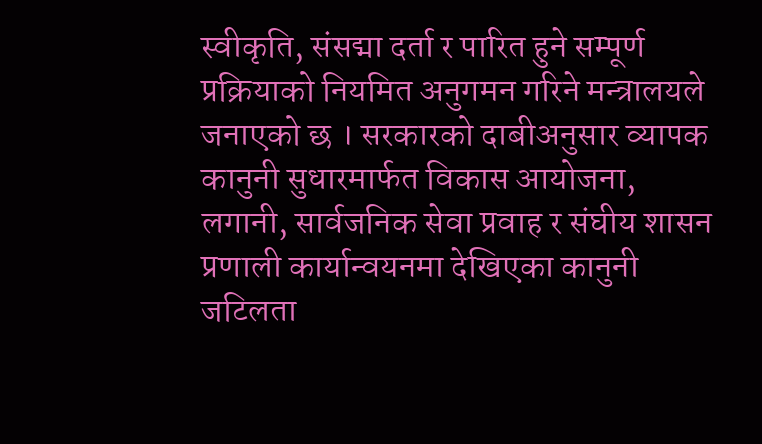स्वीकृति, संसद्मा दर्ता र पारित हुने सम्पूर्ण प्रक्रियाको नियमित अनुगमन गरिने मन्त्रालयले जनाएको छ । सरकारको दाबीअनुसार व्यापक कानुनी सुधारमार्फत विकास आयोजना, लगानी, सार्वजनिक सेवा प्रवाह र संघीय शासन प्रणाली कार्यान्वयनमा देखिएका कानुनी जटिलता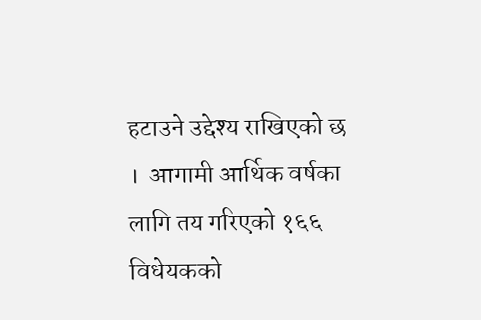हटाउने उद्देश्य राखिएको छ ।  आगामी आर्थिक वर्षका लागि तय गरिएको १६६ विधेयकको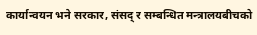कार्यान्वयन भने सरकार, संसद् र सम्बन्धित मन्त्रालयबीचको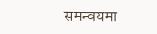समन्वयमा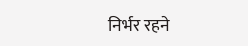निर्भर रहने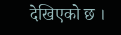देखिएको छ ।